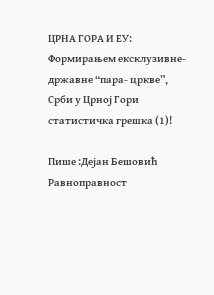ЦРНА ГОРА И ЕУ: Формирањем ексклузивне-државне “пара- цркве”, Срби у Црној Гори статистичка грешка (1)!

Пише :Дејан Бешовић
Равноправност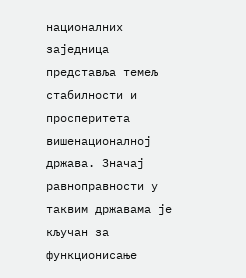националних заједница представља темељ стабилности и просперитета вишенационалној  држава. Значај равноправности у таквим државама је кључан за функционисање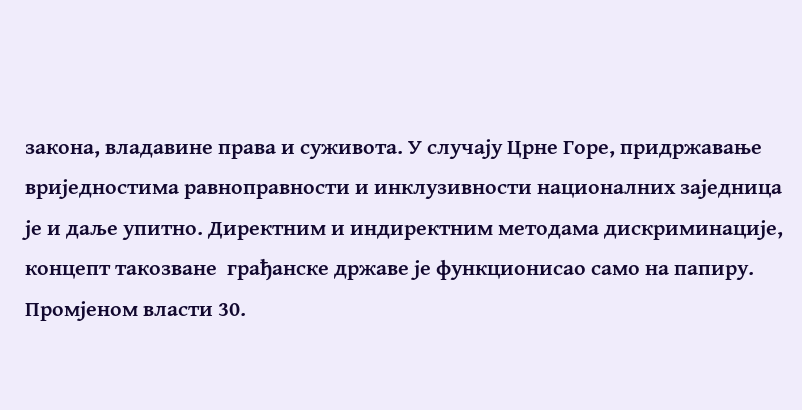закона, владавине права и суживота. У случају Црне Горе, придржавање вриједностима равноправности и инклузивности националних заједница је и даље упитно. Директним и индиректним методама дискриминације, концепт такозване  грађанске државе је функционисао само на папиру. Промјеном власти 30.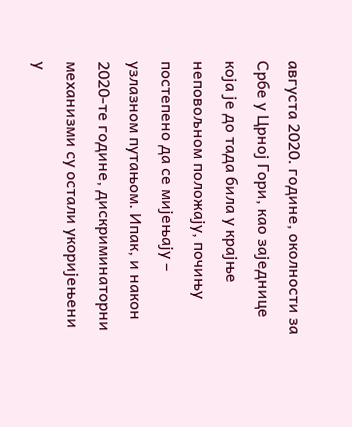августа 2020. године, околности за Србе у Црној Гори, као заједнице која је до тада била у крајње  неповољном положају, почињу постепено да се мијењају – узлазном путањом. Ипак, и након 2020-те године, дискриминаторни механизми су остали укоријењени у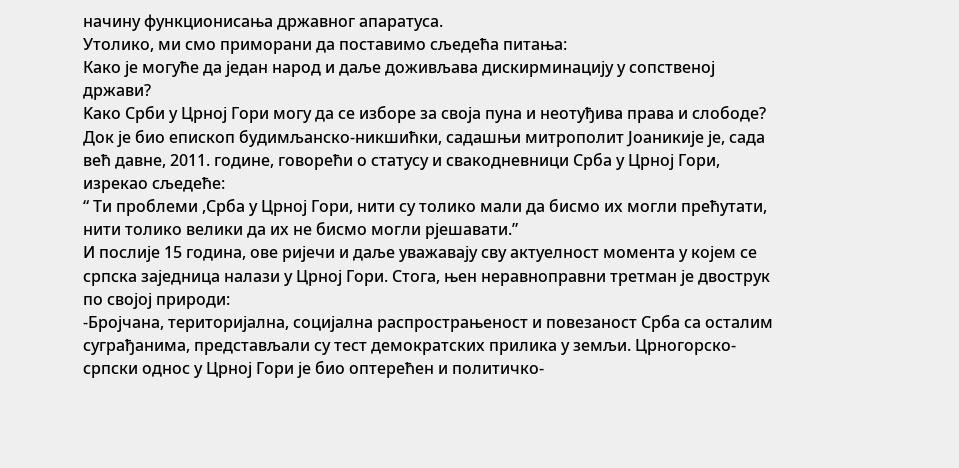начину функционисања државног апаратуса.
Утолико, ми смо приморани да поставимо сљедећа питања:
Како је могуће да један народ и даље доживљава дискирминацију у сопственој држави?
Kако Срби у Црној Гори могу да се изборе за своја пуна и неотуђива права и слободе?
Док је био епископ будимљанско-никшићки, садашњи митрополит Јоаникије је, сада већ давне, 2011. године, говорећи о статусу и свакодневници Срба у Црној Гори, изрекао сљедеће:
“ Ти проблеми ,Срба у Црној Гори, нити су толико мали да бисмо их могли прећутати, нити толико велики да их не бисмо могли рјешавати.”
И послије 15 година, ове ријечи и даље уважавају сву актуелност момента у којем се српска заједница налази у Црној Гори. Стога, њен неравноправни третман је двострук по својој природи:
-Бројчана, територијална, социјална распрострањеност и повезаност Срба са осталим суграђанима, представљали су тест демократских прилика у земљи. Црногорско-српски однос у Црној Гори је био оптерећен и политичко-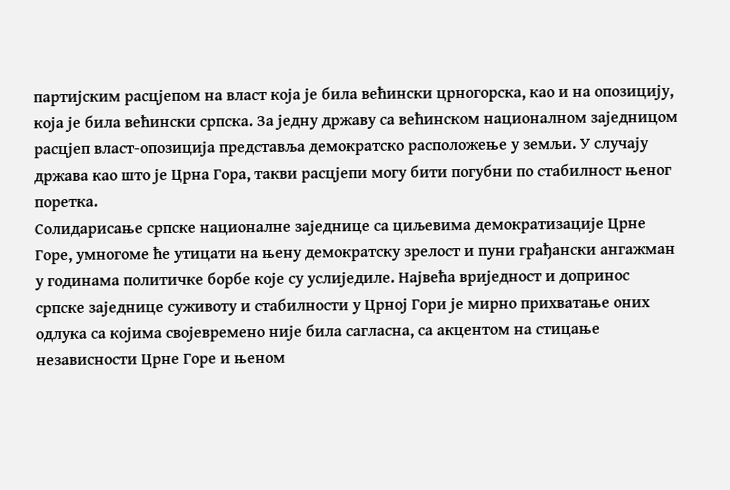партијским расцјепом на власт која је била већински црногорска, као и на опозицију, која је била већински српска. За једну државу са већинском националном заједницом расцјеп власт-опозиција представља демократско расположење у земљи. У случају држава као што је Црна Гора, такви расцјепи могу бити погубни по стабилност њеног поретка.
Солидарисање српске националне заједнице са циљевима демократизације Црне Горе, умногоме ће утицати на њену демократску зрелост и пуни грађански ангажман у годинама политичке борбе које су услиједиле. Највећа вриједност и допринос српске заједнице суживоту и стабилности у Црној Гори је мирно прихватање оних одлука са којима својевремено није била сагласна, са акцентом на стицање независности Црне Горе и њеном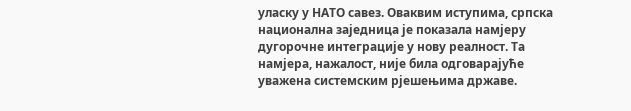уласку у НАТО савез. Оваквим иступима, српска национална заједница је показала намјеру дугорочне интеграције у нову реалност. Та намјера, нажалост, није била одговарајуће  уважена системским рјешењима државе.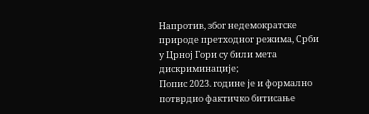Напротив, због недемократске природе претходног режима, Срби у Црној Гори су били мета дискриминације;
Попис 2023. године је и формално потврдио фактичко битисање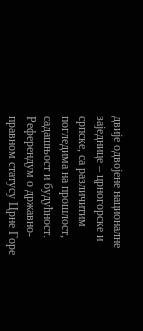двије одвојене националне заједнице – црногорске и српске, са различитим погледима на прошлост, садашњост и будућност. Референдум о државно-правном статусу Црне Горе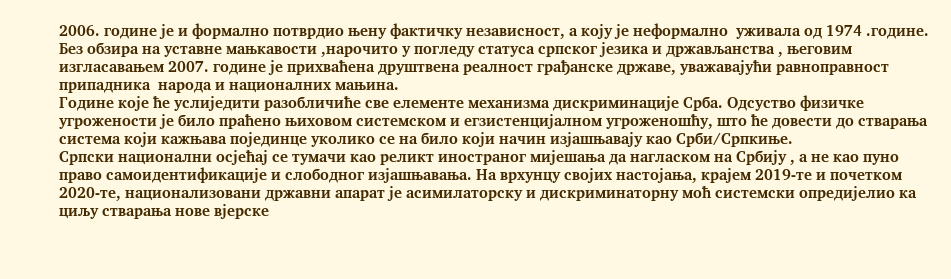2006. године је и формално потврдио њену фактичку независност, а коју је неформално  уживала од 1974 .године. Без обзира на уставне мањкавости ,нарочито у погледу статуса српског језика и држављанства , његовим изгласавањем 2007. године је прихваћена друштвена реалност грађанске државе, уважавајући равноправност припадника  народа и националних мањина.
Године које ће услиједити разобличиће све елементе механизма дискриминације Срба. Одсуство физичке угрожености је било праћено њиховом системском и егзистенцијалном угроженошћу, што ће довести до стварања система који кажњава појединце уколико се на било који начин изјашњавају као Срби/Српкиње.
Српски национални осјећај се тумачи као реликт иностраног мијешања да нагласком на Србију , а не као пуно право самоидентификације и слободног изјашњавања. На врхунцу својих настојања, крајем 2019-те и почетком 2020-те, национализовани државни апарат је асимилаторску и дискриминаторну моћ системски опредијелио ка циљу стварања нове вјерске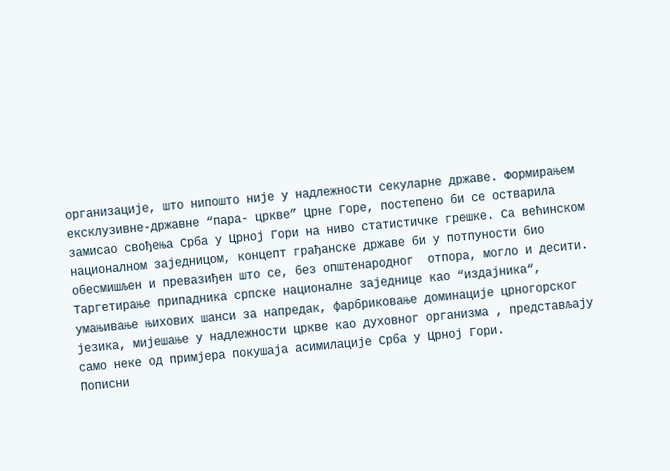организације, што нипошто није у надлежности секуларне државе. Формирањем ексклузивне-државне “пара- цркве” Црне Горе, постепено би се остварила замисао свођења Срба у Црној Гори на ниво статистичке грешке. Са већинском националном заједницом, концепт грађанске државе би у потпуности био обесмишљен и превазиђен што се, без општенародног  отпора, могло и десити.
Таргетирање припадника српске националне заједнице као “издајника“, умањивање њихових шанси за напредак, фарбриковање доминације црногорског језика, мијешање у надлежности цркве као духовног организма , представљају само неке од примјера покушаја асимилације Срба у Црној Гори.
Пописни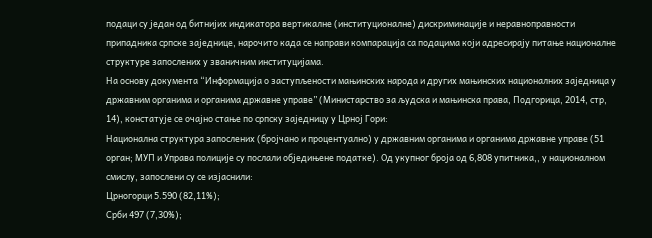подаци су један од битнијих индикатора вертикалне (институционалне) дискриминације и неравноправности припадника српске заједнице, нарочито када се направи компарација са подацима који адресирају питање националне структуре запослених у званичним институцијама.
На основу документа “Информација о заступљености мањинских народа и других мањинских националних заједница у државним органима и органима државне управе” (Министарство за људска и мањинска права, Подгорица, 2014, стр, 14), констатује се очајно стање по српску заједницу у Црној Гори:
Национална структура запослених (бројчано и процентуално) у државним органима и органима државне управе (51 орган; МУП и Управа полиције су послали обједињене податке). Од укупног броја од 6,808 упитника,, у националном смислу, запослени су се изјаснили:
Црногорци 5.590 (82,11%);
Срби 497 (7,30%);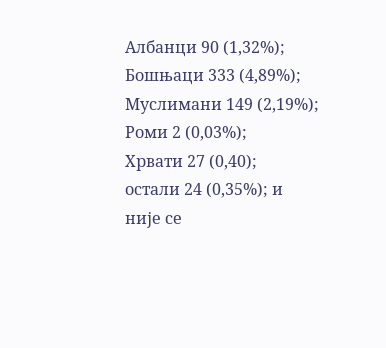Албанци 90 (1,32%);
Бошњаци 333 (4,89%);
Муслимани 149 (2,19%);
Роми 2 (0,03%);
Хрвати 27 (0,40);
остали 24 (0,35%); и
није се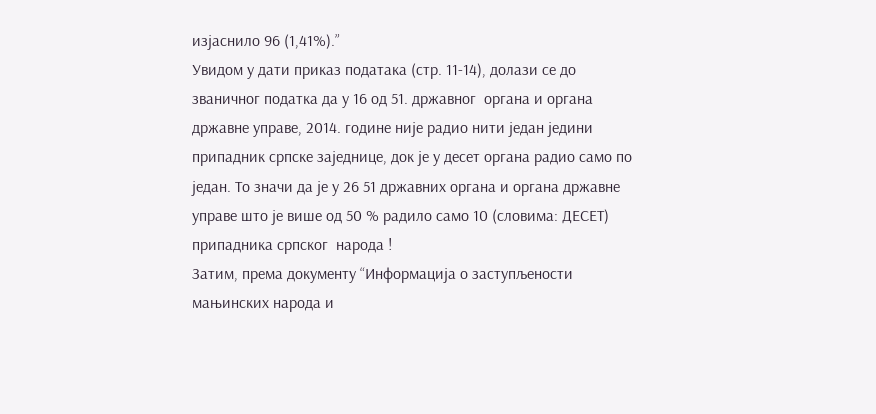изјаснило 96 (1,41%).”
Увидом у дати приказ података (стр. 11-14), долази се до званичног податка да у 16 од 51. државног  органа и органа државне управе, 2014. године није радио нити један једини припадник српске заједнице, док је у десет органа радио само по један. То значи да је у 26 51 државних органа и органа државне управе што је више од 50 % радило само 10 (словима: ДЕСЕТ) припадника српског  народа !
Затим, према документу “Информација о заступљености мањинских народа и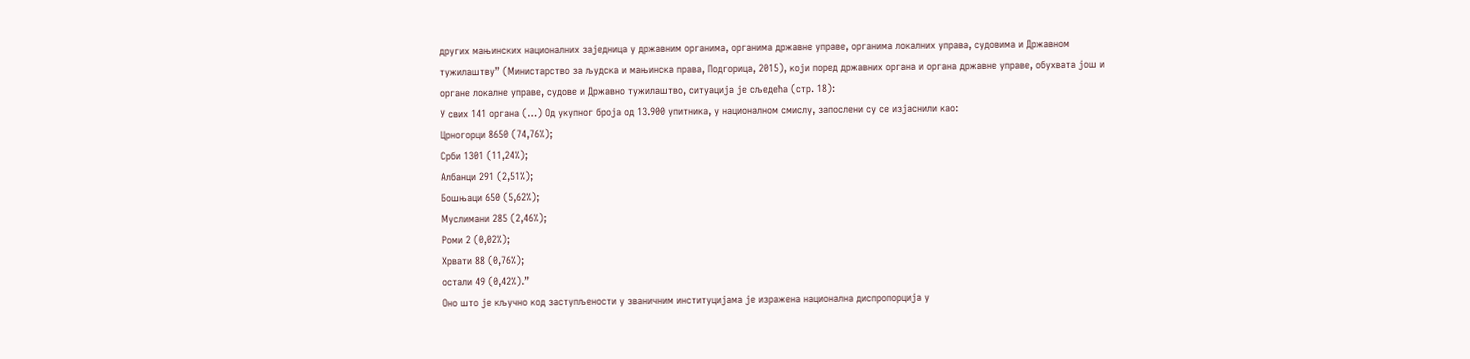других мањинских националних заједница у државним органима, органима државне управе, органима локалних управа, судовима и Државном тужилаштву” (Министарство за људска и мањинска права, Подгорица, 2015), који поред државних органа и органа државне управе, обухвата још и органе локалне управе, судове и Државно тужилаштво, ситуација је сљедећа (стр. 18):
У свих 141 органа (…) Од укупног броја од 13.900 упитника, у националном смислу, запослени су се изјаснили као:
Црногорци 8650 (74,76%);
Срби 1301 (11,24%);
Албанци 291 (2,51%);
Бошњаци 650 (5,62%);
Муслимани 285 (2,46%);
Роми 2 (0,02%);
Хрвати 88 (0,76%);
остали 49 (0,42%).”
Оно што је кључно код заступљености у званичним институцијама је изражена национална диспропорција у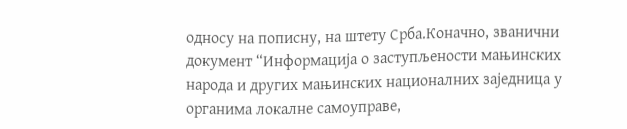односу на пописну, на штету Срба.Коначно, званични документ “Информација о заступљености мањинских народа и других мањинских националних заједница у органима локалне самоуправе,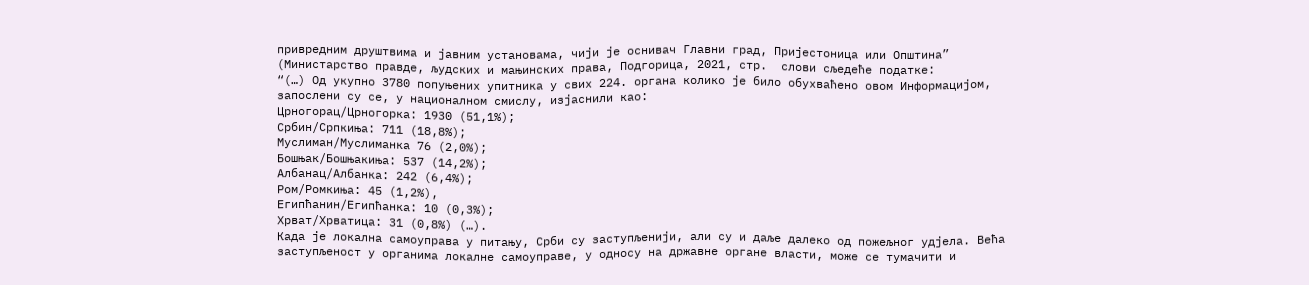привредним друштвима и јавним установама, чији је оснивач Главни град, Пријестоница или Општина” (Министарство правде, људских и мањинских права, Подгорица, 2021, стр.  слови сљедеће податке:
“(…) Од укупно 3780 попуњених упитника у свих 224. органа колико је било обухваћено овом Информацијом, запослени су се, у националном смислу, изјаснили као:
Црногорац/Црногорка: 1930 (51,1%);
Србин/Српкиња: 711 (18,8%);
Муслиман/Муслиманка 76 (2,0%);
Бошњак/Бошњакиња: 537 (14,2%);
Албанац/Албанка: 242 (6,4%);
Ром/Ромкиња: 45 (1,2%),
Египћанин/Египћанка: 10 (0,3%);
Хрват/Хрватица: 31 (0,8%) (…).
Када је локална самоуправа у питању, Срби су заступљенији, али су и даље далеко од пожељног удјела. Већа заступљеност у органима локалне самоуправе, у односу на државне органе власти, може се тумачити и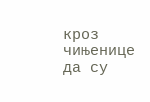кроз чињенице да су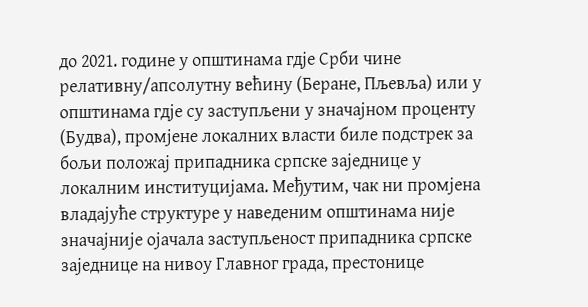до 2021. године у општинама гдје Срби чине релативну/апсолутну већину (Беране, Пљевља) или у општинама гдје су заступљени у значајном проценту (Будва), промјене локалних власти биле подстрек за бољи положај припадника српске заједнице у локалним институцијама. Међутим, чак ни промјена владајуће структуре у наведеним општинама није значајније ојачала заступљеност припадника српске заједнице на нивоу Главног града, престонице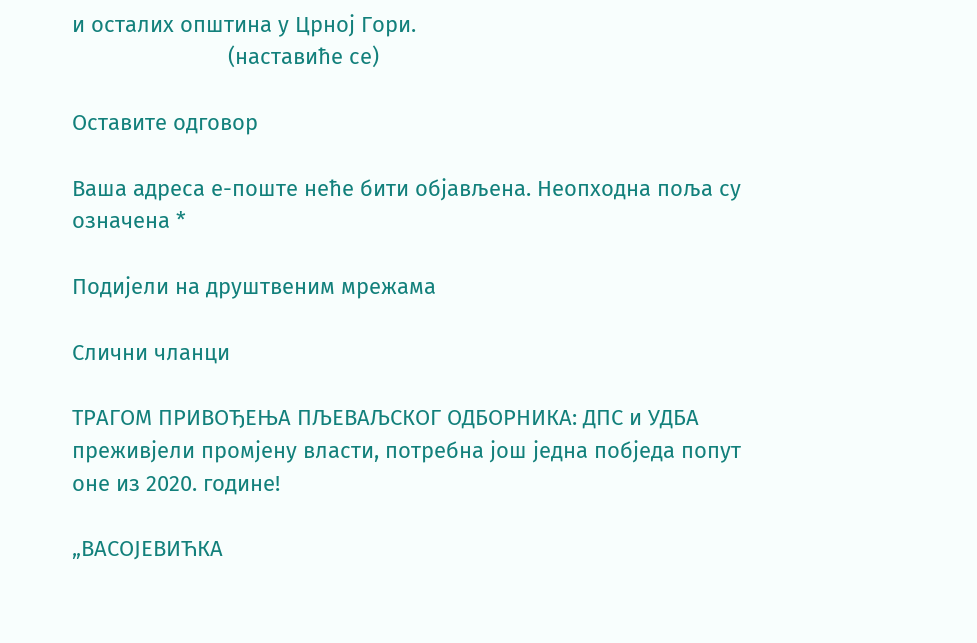и осталих општина у Црној Гори.
                          (наставиће се)

Оставите одговор

Ваша адреса е-поште неће бити објављена. Неопходна поља су означена *

Подијели на друштвеним мрежама

Слични чланци

ТРАГОМ ПРИВОЂЕЊА ПЉЕВАЉСКОГ ОДБОРНИКА: ДПС и УДБА преживјели промјену власти, потребна још једна побједа попут оне из 2020. године!

„ВАСОЈЕВИЋКА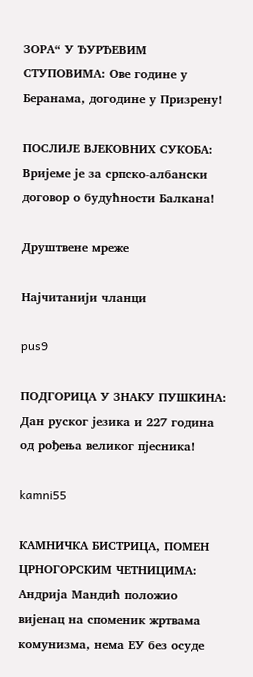ЗОРА“ У ЂУРЂЕВИМ СТУПОВИМА: Ове године у Беранама, догодине у Призрену!

ПОСЛИЈЕ ВЈЕКОВНИХ СУКОБА: Вријеме је за српско-албански договор о будућности Балкана!

Друштвене мреже

Најчитанији чланци

pus9

ПОДГОРИЦА У ЗНАКУ ПУШКИНА: Дан руског језика и 227 година од рођења великог пјесника!

kamni55

КАМНИЧКА БИСТРИЦА, ПОМЕН ЦРНОГОРСКИМ ЧЕТНИЦИМА: Андрија Мандић положио вијенац на споменик жртвама комунизма, нема ЕУ без осуде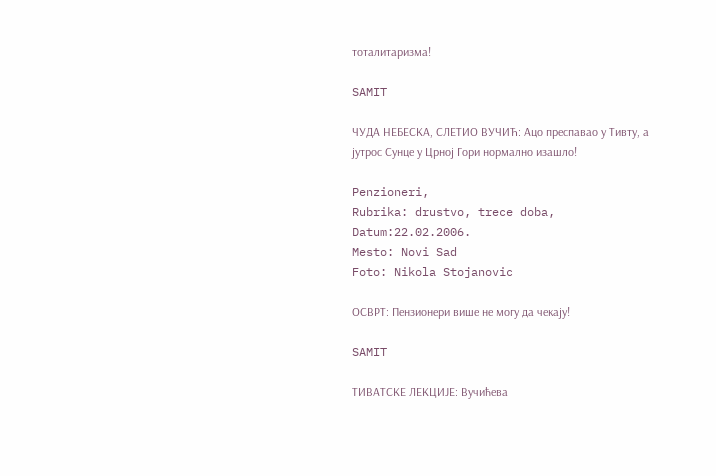тоталитаризма!

SAMIT

ЧУДА НЕБЕСКА, СЛЕТИО ВУЧИЋ: Ацо преспавао у Тивту, а јутрос Сунце у Црној Гори нормално изашло!

Penzioneri,
Rubrika: drustvo, trece doba,
Datum:22.02.2006.
Mesto: Novi Sad
Foto: Nikola Stojanovic

ОСВРТ: Пензионери више не могу да чекају!

SAMIT

ТИВАТСКЕ ЛЕКЦИЈЕ: Вучићева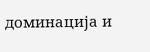доминација и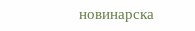новинарска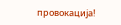провокација!